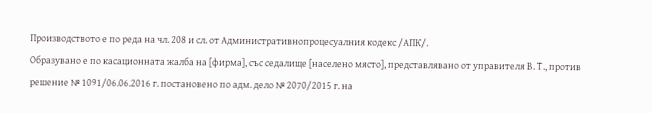Производството е по реда на чл. 208 и сл. от Административнопроцесуалния кодекс /АПК/.
Образувано е по касационната жалба на [фирма], със седалище [населено място], представлявано от управителя В. Т., против решение № 1091/06.06.2016 г. постановено по адм. дело № 2070/2015 г. на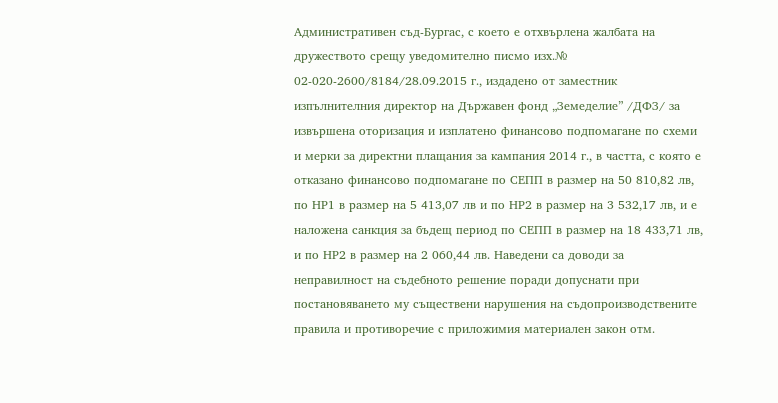Административен съд-Бургас, с което е отхвърлена жалбата на дружеството срещу уведомително писмо изх.№ 02-020-2600/8184/28.09.2015 г., издадено от заместник изпълнителния директор на Държавен фонд „Земеделие” /ДФЗ/ за извършена оторизация и изплатено финансово подпомагане по схеми и мерки за директни плащания за кампания 2014 г., в частта, с която е отказано финансово подпомагане по СЕПП в размер на 50 810,82 лв, по НР1 в размер на 5 413,07 лв и по НР2 в размер на 3 532,17 лв, и е наложена санкция за бъдещ период по СЕПП в размер на 18 433,71 лв, и по НР2 в размер на 2 060,44 лв. Наведени са доводи за неправилност на съдебното решение поради допуснати при постановяването му съществени нарушения на съдопроизводствените правила и противоречие с приложимия материален закон отм.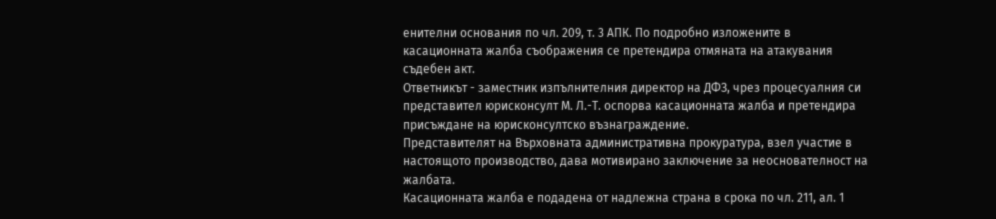енителни основания по чл. 209, т. 3 АПК. По подробно изложените в касационната жалба съображения се претендира отмяната на атакувания съдебен акт.
Ответникът - заместник изпълнителния директор на ДФЗ, чрез процесуалния си представител юрисконсулт М. Л.-Т. оспорва касационната жалба и претендира присъждане на юрисконсултско възнаграждение.
Представителят на Върховната административна прокуратура, взел участие в настоящото производство, дава мотивирано заключение за неоснователност на жалбата.
Касационната жалба е подадена от надлежна страна в срока по чл. 211, ал. 1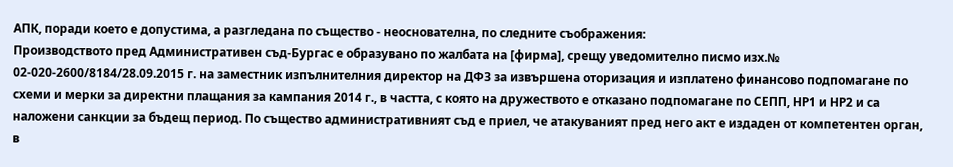АПК, поради което е допустима, а разгледана по същество - неоснователна, по следните съображения:
Производството пред Административен съд-Бургас е образувано по жалбата на [фирма], срещу уведомително писмо изх.№ 02-020-2600/8184/28.09.2015 г. на заместник изпълнителния директор на ДФЗ за извършена оторизация и изплатено финансово подпомагане по схеми и мерки за директни плащания за кампания 2014 г., в частта, с която на дружеството е отказано подпомагане по СЕПП, НР1 и НР2 и са наложени санкции за бъдещ период. По същество административният съд е приел, че атакуваният пред него акт е издаден от компетентен орган, в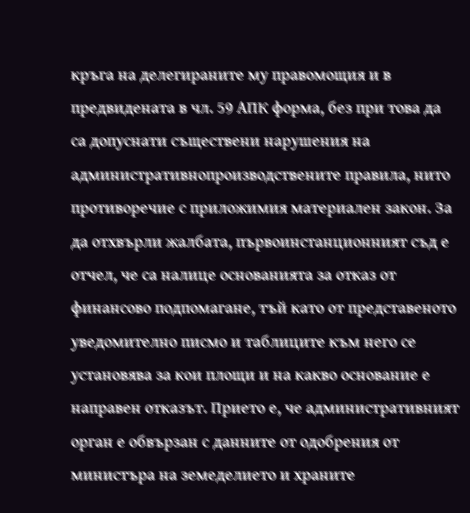кръга на делегираните му правомощия и в предвидената в чл. 59 АПК форма, без при това да са допуснати съществени нарушения на административнопроизводствените правила, нито противоречие с приложимия материален закон. За да отхвърли жалбата, първоинстанционният съд е отчел, че са налице основанията за отказ от финансово подпомагане, тъй като от представеното уведомително писмо и таблиците към него се установява за кои площи и на какво основание е направен отказът. Прието е, че административният орган е обвързан с данните от одобрения от министъра на земеделието и храните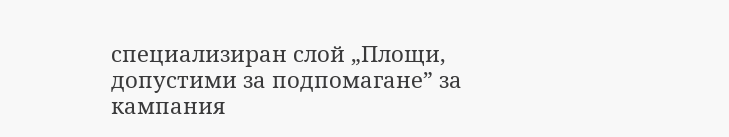специализиран слой „Площи, допустими за подпомагане” за кампания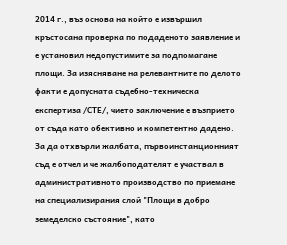2014 г., въз основа на който е извършил кръстосана проверка по подаденото заявление и е установил недопустимите за подпомагане площи. За изясняване на релевантните по делото факти е допусната съдебно-техническа експертиза /СТЕ/, чието заключение е възприето от съда като обективно и компетентно дадено. За да отхвърли жалбата, първоинстанционният съд е отчел и че жалбоподателят е участвал в административното производство по приемане на специализирания слой "Площи в добро земеделско състояние", като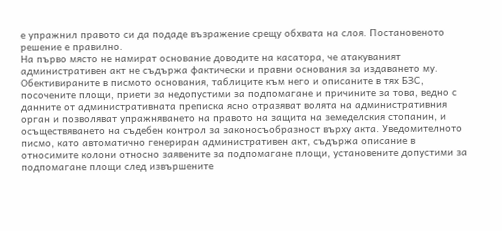е упражнил правото си да подаде възражение срещу обхвата на слоя. Постановеното решение е правилно.
На първо място не намират основание доводите на касатора, че атакуваният административен акт не съдържа фактически и правни основания за издаването му. Обективираните в писмото основания, таблиците към него и описаните в тях БЗС, посочените площи, приети за недопустими за подпомагане и причините за това, ведно с данните от административната преписка ясно отразяват волята на административния орган и позволяват упражняването на правото на защита на земеделския стопанин, и осъществяването на съдебен контрол за законосъобразност върху акта. Уведомителното писмо, като автоматично генериран административен акт, съдържа описание в относимите колони относно заявените за подпомагане площи, установените допустими за подпомагане площи след извършените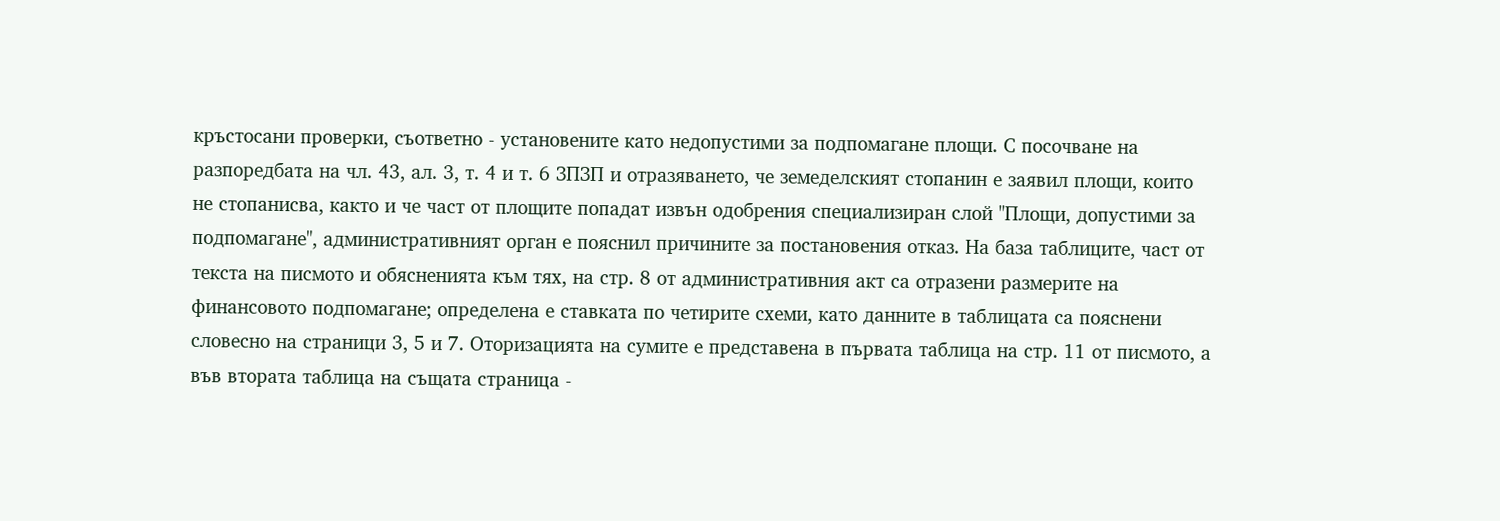кръстосани проверки, съответно - установените като недопустими за подпомагане площи. С посочване на разпоредбата на чл. 43, ал. 3, т. 4 и т. 6 ЗПЗП и отразяването, че земеделският стопанин е заявил площи, които не стопанисва, както и че част от площите попадат извън одобрения специализиран слой "Площи, допустими за подпомагане", административният орган е пояснил причините за постановения отказ. На база таблиците, част от текста на писмото и обясненията към тях, на стр. 8 от административния акт са отразени размерите на финансовото подпомагане; определена е ставката по четирите схеми, като данните в таблицата са пояснени словесно на страници 3, 5 и 7. Оторизацията на сумите е представена в първата таблица на стр. 11 от писмото, а във втората таблица на същата страница -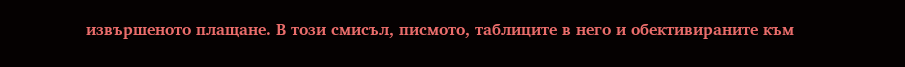извършеното плащане. В този смисъл, писмото, таблиците в него и обективираните към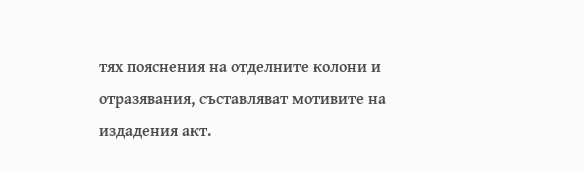тях пояснения на отделните колони и отразявания, съставляват мотивите на издадения акт.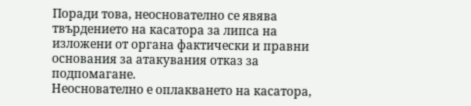Поради това, неоснователно се явява твърдението на касатора за липса на изложени от органа фактически и правни основания за атакувания отказ за подпомагане.
Неоснователно е оплакването на касатора,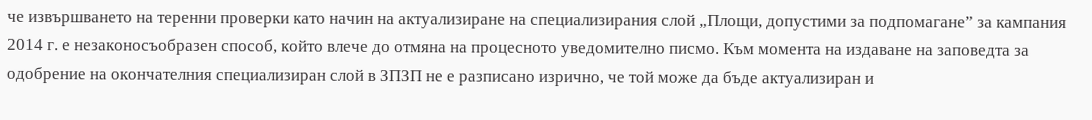че извършването на теренни проверки като начин на актуализиране на специализирания слой „Площи, допустими за подпомагане” за кампания 2014 г. е незаконосъобразен способ, който влече до отмяна на процесното уведомително писмо. Към момента на издаване на заповедта за одобрение на окончателния специализиран слой в ЗПЗП не е разписано изрично, че той може да бъде актуализиран и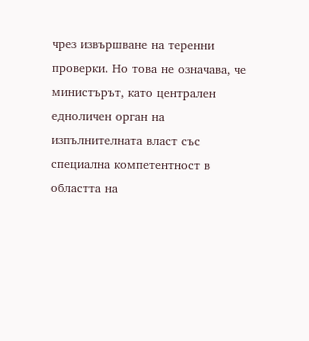чрез извършване на теренни проверки. Но това не означава, че министърът, като централен едноличен орган на изпълнителната власт със специална компетентност в областта на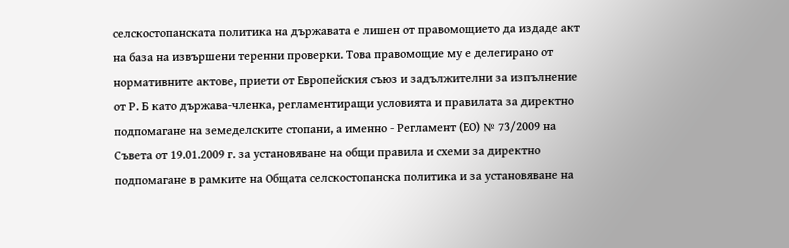селскостопанската политика на държавата е лишен от правомощието да издаде акт на база на извършени теренни проверки. Това правомощие му е делегирано от нормативните актове, приети от Европейския съюз и задължителни за изпълнение от Р. Б като държава-членка, регламентиращи условията и правилата за директно подпомагане на земеделските стопани, а именно - Регламент (ЕО) № 73/2009 на Съвета от 19.01.2009 г. за установяване на общи правила и схеми за директно подпомагане в рамките на Общата селскостопанска политика и за установяване на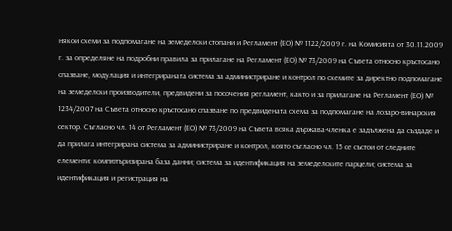някои схеми за подпомагане на земеделски стопани и Регламент (ЕО) № 1122/2009 г. на Комисията от 30.11.2009 г. за определяне на подробни правила за прилагане на Регламент (ЕО) № 73/2009 на Съвета относно кръстосано спазване, модулация и интегрираната система за администриране и контрол по схемите за директно подпомагане на земеделски производители, предвидени за посочения регламент, както и за прилагане на Регламент (ЕО) № 1234/2007 на Съвета относно кръстосано спазване по предвидената схема за подпомагане на лозаро-винарския сектор. Съгласно чл. 14 от Регламент (ЕО) № 73/2009 на Съвета всяка държава-членка е задължена да създаде и да прилага интегрирана система за администриране и контрол, която съгласно чл. 15 се състои от следните елементи: компютъризирана база данни; система за идентификация на земеделските парцели; система за идентификация и регистрация на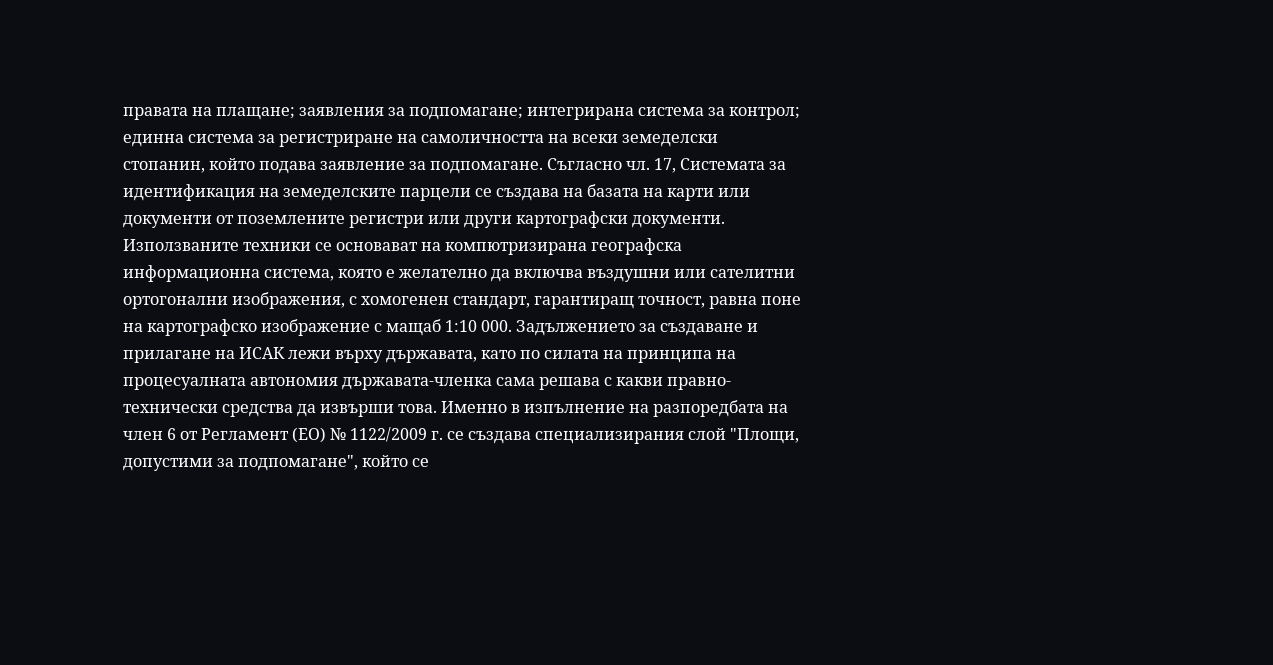правата на плащане; заявления за подпомагане; интегрирана система за контрол; единна система за регистриране на самоличността на всеки земеделски стопанин, който подава заявление за подпомагане. Съгласно чл. 17, Системата за идентификация на земеделските парцели се създава на базата на карти или документи от поземлените регистри или други картографски документи. Използваните техники се основават на компютризирана географска информационна система, която е желателно да включва въздушни или сателитни ортогонални изображения, с хомогенен стандарт, гарантиращ точност, равна поне на картографско изображение с мащаб 1:10 000. Задължението за създаване и прилагане на ИСАК лежи върху държавата, като по силата на принципа на процесуалната автономия държавата-членка сама решава с какви правно-технически средства да извърши това. Именно в изпълнение на разпоредбата на член 6 от Регламент (ЕО) № 1122/2009 г. се създава специализирания слой "Площи, допустими за подпомагане", който се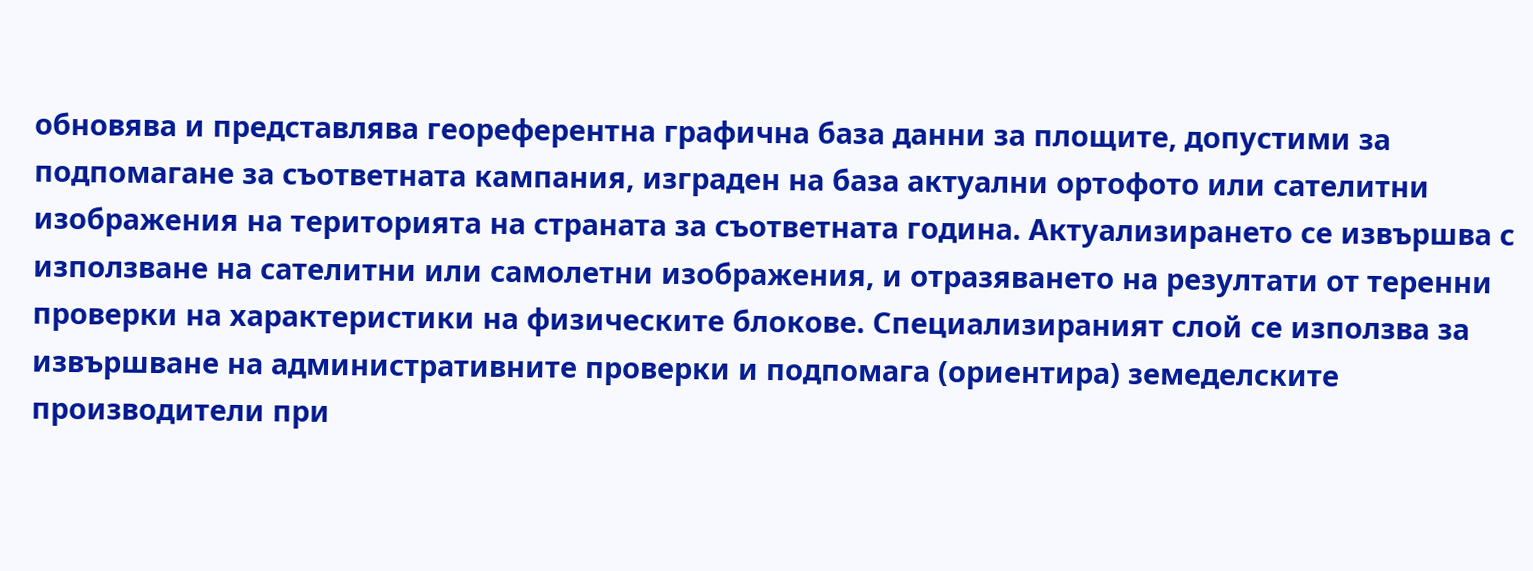обновява и представлява геореферентна графична база данни за площите, допустими за подпомагане за съответната кампания, изграден на база актуални ортофото или сателитни изображения на територията на страната за съответната година. Актуализирането се извършва с използване на сателитни или самолетни изображения, и отразяването на резултати от теренни проверки на характеристики на физическите блокове. Специализираният слой се използва за извършване на административните проверки и подпомага (ориентира) земеделските производители при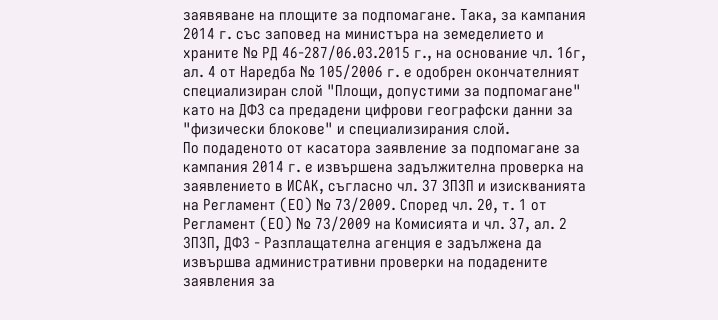заявяване на площите за подпомагане. Така, за кампания 2014 г. със заповед на министъра на земеделието и храните № РД 46-287/06.03.2015 г., на основание чл. 16г, ал. 4 от Наредба № 105/2006 г. е одобрен окончателният специализиран слой "Площи, допустими за подпомагане" като на ДФЗ са предадени цифрови географски данни за "физически блокове" и специализирания слой.
По подаденото от касатора заявление за подпомагане за кампания 2014 г. е извършена задължителна проверка на заявлението в ИСАК, съгласно чл. 37 ЗПЗП и изискванията на Регламент (ЕО) № 73/2009. Според чл. 20, т. 1 от Регламент (ЕО) № 73/2009 на Комисията и чл. 37, ал. 2 ЗПЗП, ДФЗ - Разплащателна агенция е задължена да извършва административни проверки на подадените заявления за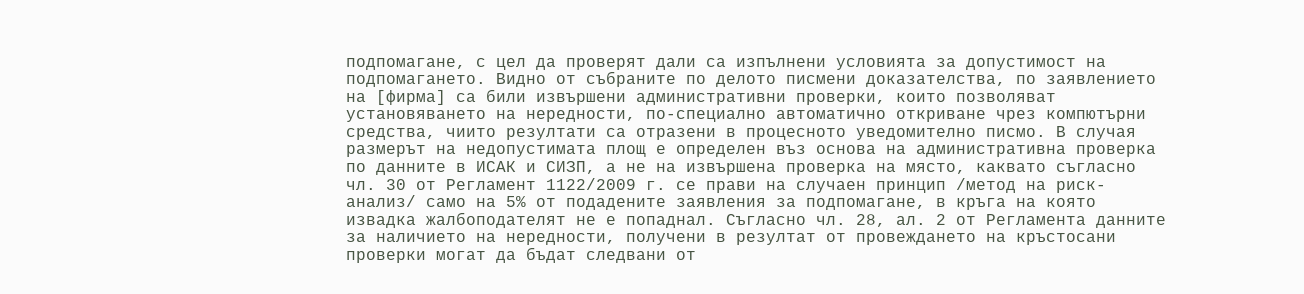подпомагане, с цел да проверят дали са изпълнени условията за допустимост на подпомагането. Видно от събраните по делото писмени доказателства, по заявлението на [фирма] са били извършени административни проверки, които позволяват установяването на нередности, по-специално автоматично откриване чрез компютърни средства, чиито резултати са отразени в процесното уведомително писмо. В случая размерът на недопустимата площ е определен въз основа на административна проверка по данните в ИСАК и СИЗП, а не на извършена проверка на място, каквато съгласно чл. 30 от Регламент 1122/2009 г. се прави на случаен принцип /метод на риск-анализ/ само на 5% от подадените заявления за подпомагане, в кръга на която извадка жалбоподателят не е попаднал. Съгласно чл. 28, ал. 2 от Регламента данните за наличието на нередности, получени в резултат от провеждането на кръстосани проверки могат да бъдат следвани от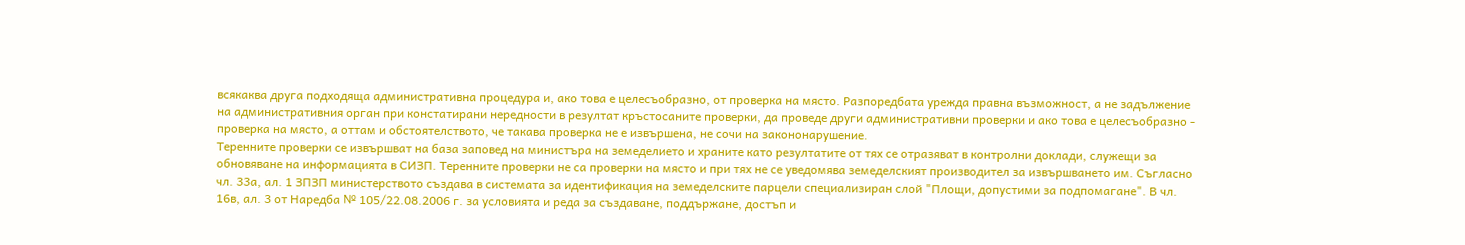всякаква друга подходяща административна процедура и, ако това е целесъобразно, от проверка на място. Разпоредбата урежда правна възможност, а не задължение на административния орган при констатирани нередности в резултат кръстосаните проверки, да проведе други административни проверки и ако това е целесъобразно - проверка на място, а оттам и обстоятелството, че такава проверка не е извършена, не сочи на закононарушение.
Теренните проверки се извършват на база заповед на министъра на земеделието и храните като резултатите от тях се отразяват в контролни доклади, служещи за обновяване на информацията в СИЗП. Теренните проверки не са проверки на място и при тях не се уведомява земеделският производител за извършването им. Съгласно чл. 33а, ал. 1 ЗПЗП министерството създава в системата за идентификация на земеделските парцели специализиран слой "Площи, допустими за подпомагане". В чл. 16в, ал. 3 от Наредба № 105/22.08.2006 г. за условията и реда за създаване, поддържане, достъп и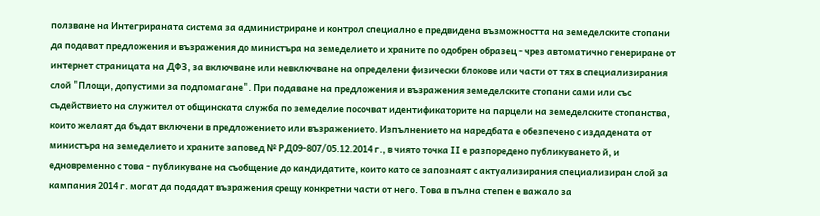ползване на Интегрираната система за администриране и контрол специално е предвидена възможността на земеделските стопани да подават предложения и възражения до министъра на земеделието и храните по одобрен образец - чрез автоматично генериране от интернет страницата на ДФЗ, за включване или невключване на определени физически блокове или части от тях в специализирания слой "Площи, допустими за подпомагане". При подаване на предложения и възражения земеделските стопани сами или със съдействието на служител от общинската служба по земеделие посочват идентификаторите на парцели на земеделските стопанства, които желаят да бъдат включени в предложението или възражението. Изпълнението на наредбата е обезпечено с издадената от министъра на земеделието и храните заповед № РД09-807/05.12.2014 г., в чиято точка ІІ е разпоредено публикуването й, и едновременно с това - публикуване на съобщение до кандидатите, които като се запознаят с актуализирания специализиран слой за кампания 2014 г. могат да подадат възражения срещу конкретни части от него. Това в пълна степен е важало за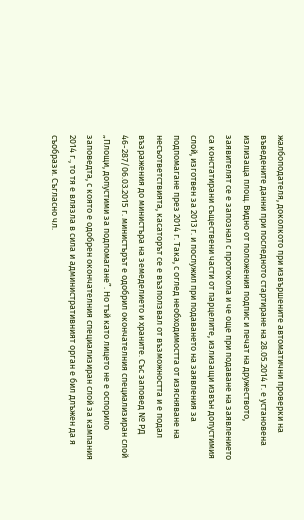жалбоподателя, доколкото при извършените автоматични проверки на въведените данни при последното стартиране на 28.05.2014 г. е установена излизаща площ. Видно от положения подпис и печат на дружеството, заявителят се е запознал с протокола и че още при подаване на заявлението са констатирани съществени части от парцелите, излизащи извън допустимия слой, изготвен за 2013 г. и послужил при подаването на заявления за подпомагане през 2014 г. Така, с оглед необходимостта от изясняване на несъответствията, касаторът се е възползвал от възможността и е подал възражения до министъра на земеделието и храните. Със заповед № РД 46-287/06.03.2015 г. министърът е одобрил окончателния специализиран слой „Площи, допустими за подпомагане”. Но тъй като лицето не е оспорило заповедта, с която е одобрен окончателния специализиран слой за кампания 2014 г., то тя е влязла в сила и административният орган е бил длъжен да я съобрази. Съгласно чл.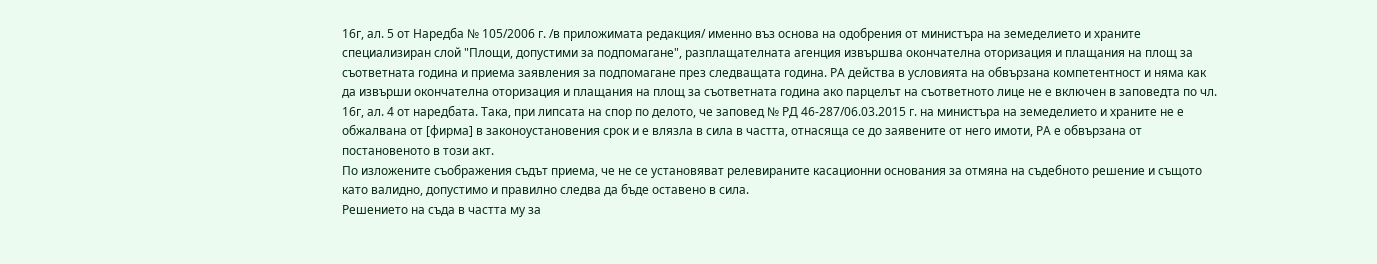16г, ал. 5 от Наредба № 105/2006 г. /в приложимата редакция/ именно въз основа на одобрения от министъра на земеделието и храните специализиран слой "Площи, допустими за подпомагане", разплащателната агенция извършва окончателна оторизация и плащания на площ за съответната година и приема заявления за подпомагане през следващата година. РА действа в условията на обвързана компетентност и няма как да извърши окончателна оторизация и плащания на площ за съответната година ако парцелът на съответното лице не е включен в заповедта по чл. 16г, ал. 4 от наредбата. Така, при липсата на спор по делото, че заповед № РД 46-287/06.03.2015 г. на министъра на земеделието и храните не е обжалвана от [фирма] в законоустановения срок и е влязла в сила в частта, отнасяща се до заявените от него имоти, РА е обвързана от постановеното в този акт.
По изложените съображения съдът приема, че не се установяват релевираните касационни основания за отмяна на съдебното решение и същото като валидно, допустимо и правилно следва да бъде оставено в сила.
Решението на съда в частта му за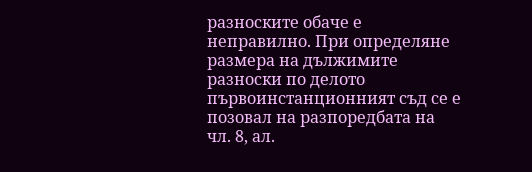разноските обаче е неправилно. При определяне размера на дължимите разноски по делото първоинстанционният съд се е позовал на разпоредбата на чл. 8, ал.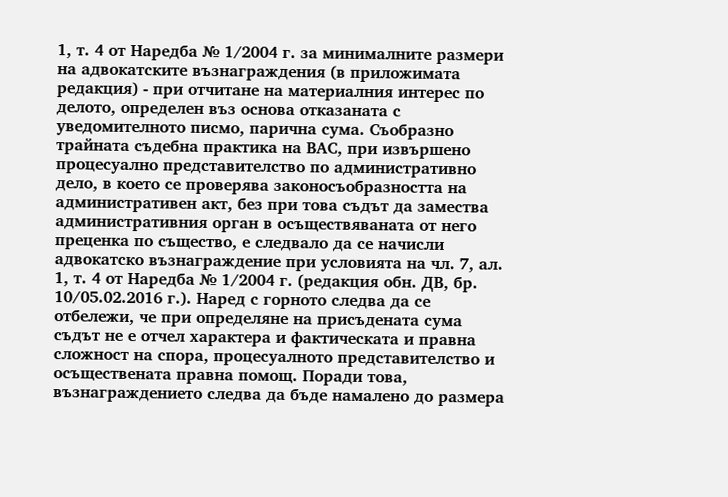1, т. 4 от Наредба № 1/2004 г. за минималните размери на адвокатските възнаграждения (в приложимата редакция) - при отчитане на материалния интерес по делото, определен въз основа отказаната с уведомителното писмо, парична сума. Съобразно трайната съдебна практика на ВАС, при извършено процесуално представителство по административно дело, в което се проверява законосъобразността на административен акт, без при това съдът да замества административния орган в осъществяваната от него преценка по същество, е следвало да се начисли адвокатско възнаграждение при условията на чл. 7, ал. 1, т. 4 от Наредба № 1/2004 г. (редакция обн. ДВ, бр. 10/05.02.2016 г.). Наред с горното следва да се отбележи, че при определяне на присъдената сума съдът не е отчел характера и фактическата и правна сложност на спора, процесуалното представителство и осъществената правна помощ. Поради това, възнаграждението следва да бъде намалено до размера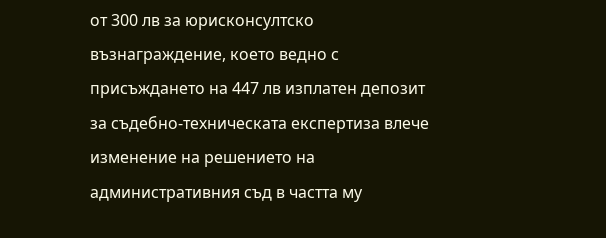от 300 лв за юрисконсултско възнаграждение, което ведно с присъждането на 447 лв изплатен депозит за съдебно-техническата експертиза влече изменение на решението на административния съд в частта му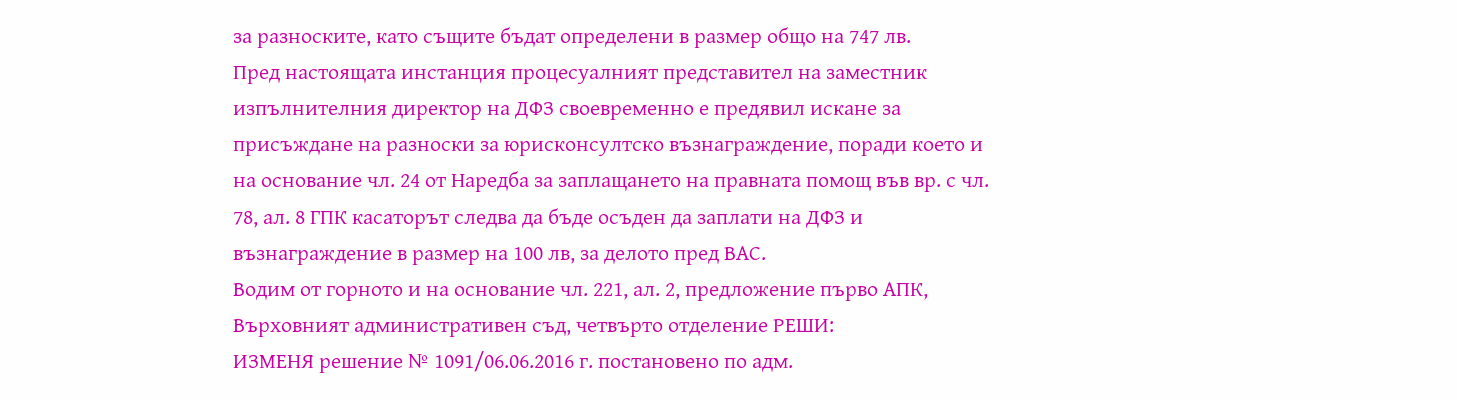за разноските, като същите бъдат определени в размер общо на 747 лв.
Пред настоящата инстанция процесуалният представител на заместник изпълнителния директор на ДФЗ своевременно е предявил искане за присъждане на разноски за юрисконсултско възнаграждение, поради което и на основание чл. 24 от Наредба за заплащането на правната помощ във вр. с чл. 78, ал. 8 ГПК касаторът следва да бъде осъден да заплати на ДФЗ и възнаграждение в размер на 100 лв, за делото пред ВАС.
Водим от горното и на основание чл. 221, ал. 2, предложение първо АПК, Върховният административен съд, четвърто отделение РЕШИ:
ИЗМЕНЯ решение № 1091/06.06.2016 г. постановено по адм.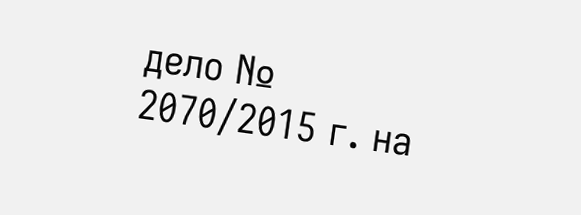дело № 2070/2015 г. на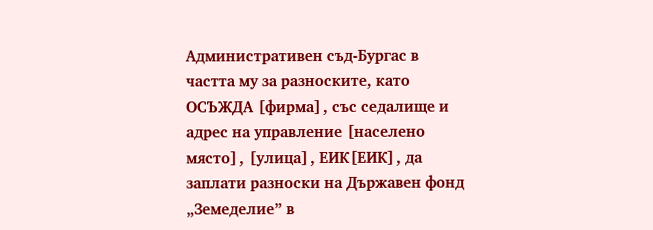Административен съд-Бургас в частта му за разноските, като ОСЪЖДА [фирма], със седалище и адрес на управление [населено място], [улица], ЕИК[ЕИК], да заплати разноски на Държавен фонд „Земеделие” в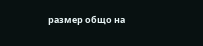размер общо на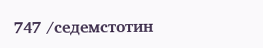747 /седемстотин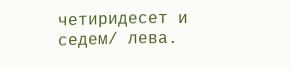четиридесет и седем/ лева.